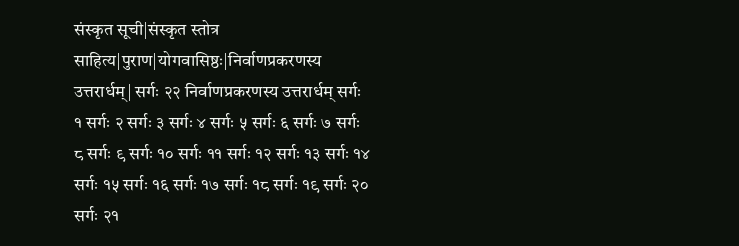संस्कृत सूची|संस्कृत स्तोत्र साहित्य|पुराण|योगवासिष्ठः|निर्वाणप्रकरणस्य उत्तरार्धम्| सर्गः २२ निर्वाणप्रकरणस्य उत्तरार्धम् सर्गः १ सर्गः २ सर्गः ३ सर्गः ४ सर्गः ५ सर्गः ६ सर्गः ७ सर्गः ८ सर्गः ९ सर्गः १० सर्गः ११ सर्गः १२ सर्गः १३ सर्गः १४ सर्गः १५ सर्गः १६ सर्गः १७ सर्गः १८ सर्गः १९ सर्गः २० सर्गः २१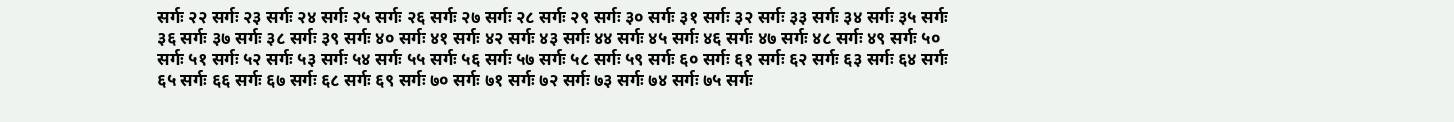सर्गः २२ सर्गः २३ सर्गः २४ सर्गः २५ सर्गः २६ सर्गः २७ सर्गः २८ सर्गः २९ सर्गः ३० सर्गः ३१ सर्गः ३२ सर्गः ३३ सर्गः ३४ सर्गः ३५ सर्गः ३६ सर्गः ३७ सर्गः ३८ सर्गः ३९ सर्गः ४० सर्गः ४१ सर्गः ४२ सर्गः ४३ सर्गः ४४ सर्गः ४५ सर्गः ४६ सर्गः ४७ सर्गः ४८ सर्गः ४९ सर्गः ५० सर्गः ५१ सर्गः ५२ सर्गः ५३ सर्गः ५४ सर्गः ५५ सर्गः ५६ सर्गः ५७ सर्गः ५८ सर्गः ५९ सर्गः ६० सर्गः ६१ सर्गः ६२ सर्गः ६३ सर्गः ६४ सर्गः ६५ सर्गः ६६ सर्गः ६७ सर्गः ६८ सर्गः ६९ सर्गः ७० सर्गः ७१ सर्गः ७२ सर्गः ७३ सर्गः ७४ सर्गः ७५ सर्गः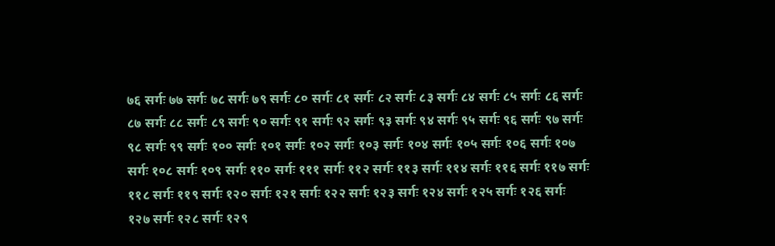७६ सर्गः ७७ सर्गः ७८ सर्गः ७९ सर्गः ८० सर्गः ८१ सर्गः ८२ सर्गः ८३ सर्गः ८४ सर्गः ८५ सर्गः ८६ सर्गः ८७ सर्गः ८८ सर्गः ८९ सर्गः ९० सर्गः ९१ सर्गः ९२ सर्गः ९३ सर्गः ९४ सर्गः ९५ सर्गः ९६ सर्गः ९७ सर्गः ९८ सर्गः ९९ सर्गः १०० सर्गः १०१ सर्गः १०२ सर्गः १०३ सर्गः १०४ सर्गः १०५ सर्गः १०६ सर्गः १०७ सर्गः १०८ सर्गः १०९ सर्गः ११० सर्गः १११ सर्गः ११२ सर्गः ११३ सर्गः ११४ सर्गः ११६ सर्गः ११७ सर्गः ११८ सर्गः ११९ सर्गः १२० सर्गः १२१ सर्गः १२२ सर्गः १२३ सर्गः १२४ सर्गः १२५ सर्गः १२६ सर्गः १२७ सर्गः १२८ सर्गः १२९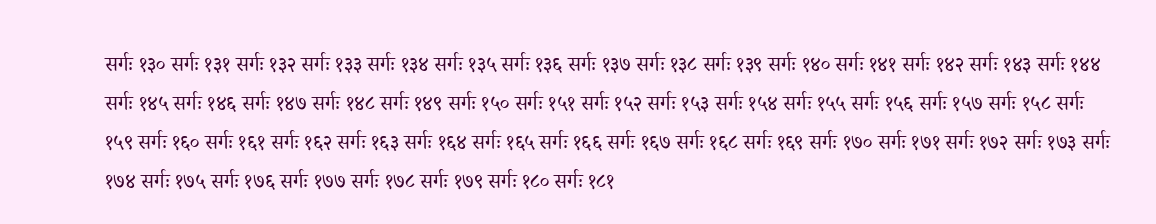सर्गः १३० सर्गः १३१ सर्गः १३२ सर्गः १३३ सर्गः १३४ सर्गः १३५ सर्गः १३६ सर्गः १३७ सर्गः १३८ सर्गः १३९ सर्गः १४० सर्गः १४१ सर्गः १४२ सर्गः १४३ सर्गः १४४ सर्गः १४५ सर्गः १४६ सर्गः १४७ सर्गः १४८ सर्गः १४९ सर्गः १५० सर्गः १५१ सर्गः १५२ सर्गः १५३ सर्गः १५४ सर्गः १५५ सर्गः १५६ सर्गः १५७ सर्गः १५८ सर्गः १५९ सर्गः १६० सर्गः १६१ सर्गः १६२ सर्गः १६३ सर्गः १६४ सर्गः १६५ सर्गः १६६ सर्गः १६७ सर्गः १६८ सर्गः १६९ सर्गः १७० सर्गः १७१ सर्गः १७२ सर्गः १७३ सर्गः १७४ सर्गः १७५ सर्गः १७६ सर्गः १७७ सर्गः १७८ सर्गः १७९ सर्गः १८० सर्गः १८१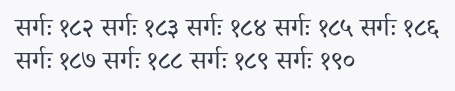सर्गः १८२ सर्गः १८३ सर्गः १८४ सर्गः १८५ सर्गः १८६ सर्गः १८७ सर्गः १८८ सर्गः १८९ सर्गः १९०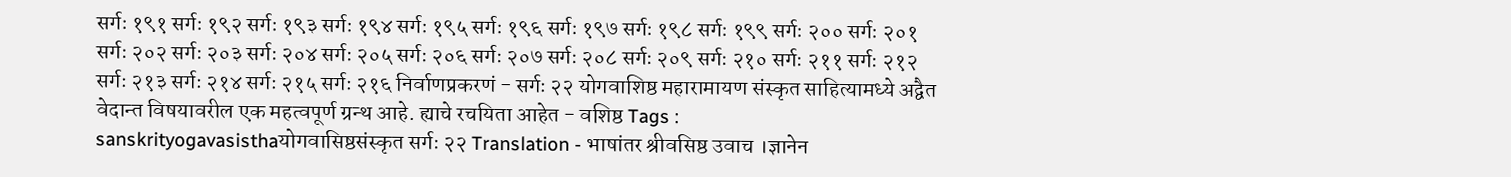सर्गः १९१ सर्गः १९२ सर्गः १९३ सर्गः १९४ सर्गः १९५ सर्गः १९६ सर्गः १९७ सर्गः १९८ सर्गः १९९ सर्गः २०० सर्गः २०१ सर्गः २०२ सर्गः २०३ सर्गः २०४ सर्गः २०५ सर्गः २०६ सर्गः २०७ सर्गः २०८ सर्गः २०९ सर्गः २१० सर्गः २११ सर्गः २१२ सर्गः २१३ सर्गः २१४ सर्गः २१५ सर्गः २१६ निर्वाणप्रकरणं - सर्गः २२ योगवाशिष्ठ महारामायण संस्कृत साहित्यामध्ये अद्वैत वेदान्त विषयावरील एक महत्वपूर्ण ग्रन्थ आहे. ह्याचे रचयिता आहेत - वशिष्ठ Tags : sanskrityogavasisthaयोगवासिष्ठसंस्कृत सर्गः २२ Translation - भाषांतर श्रीवसिष्ठ उवाच ।ज्ञानेन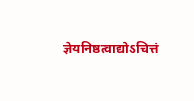ज्ञेयनिष्ठत्वाद्योऽचित्तं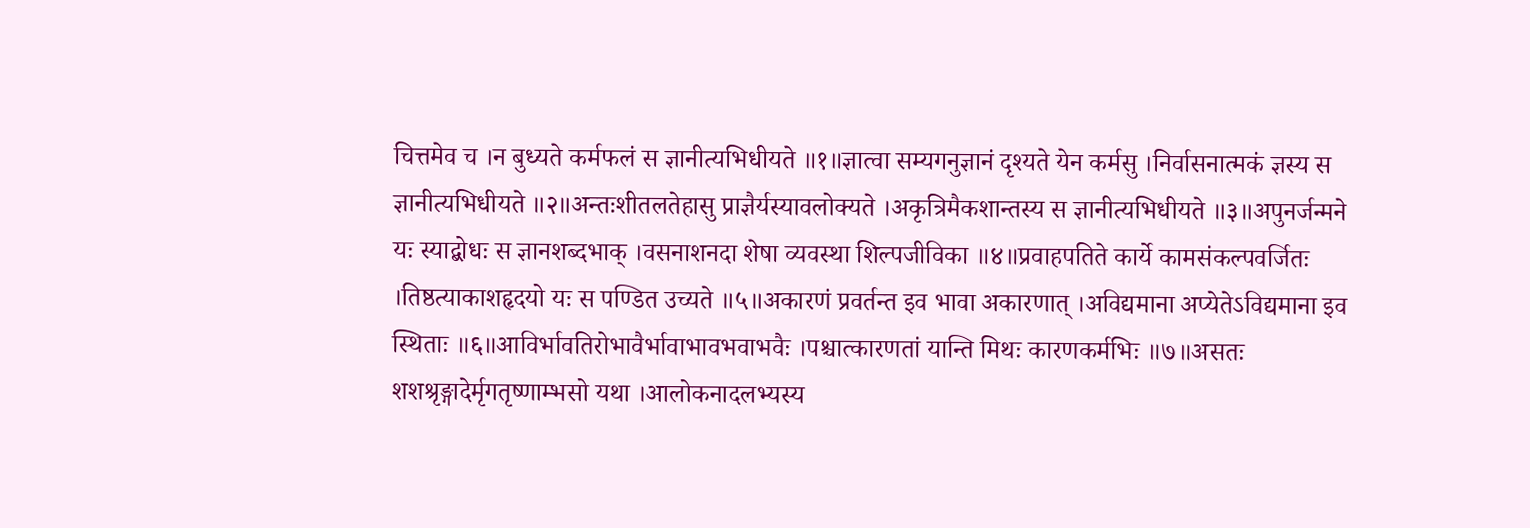चित्तमेव च ।न बुध्यते कर्मफलं स ज्ञानीत्यभिधीयते ॥१॥ज्ञात्वा सम्यगनुज्ञानं दृश्यते येन कर्मसु ।निर्वासनात्मकं ज्ञस्य स ज्ञानीत्यभिधीयते ॥२॥अन्तःशीतलतेहासु प्राज्ञैर्यस्यावलोक्यते ।अकृत्रिमैकशान्तस्य स ज्ञानीत्यभिधीयते ॥३॥अपुनर्जन्मने यः स्याद्बोधः स ज्ञानशब्दभाक् ।वसनाशनदा शेषा व्यवस्था शिल्पजीविका ॥४॥प्रवाहपतिते कार्ये कामसंकल्पवर्जितः ।तिष्ठत्याकाशहृदयो यः स पण्डित उच्यते ॥५॥अकारणं प्रवर्तन्त इव भावा अकारणात् ।अविद्यमाना अप्येतेऽविद्यमाना इव स्थिताः ॥६॥आविर्भावतिरोभावैर्भावाभावभवाभवैः ।पश्चात्कारणतां यान्ति मिथः कारणकर्मभिः ॥७॥असतः शशश्रृङ्गादेर्मृगतृष्णाम्भसो यथा ।आलोकनादलभ्यस्य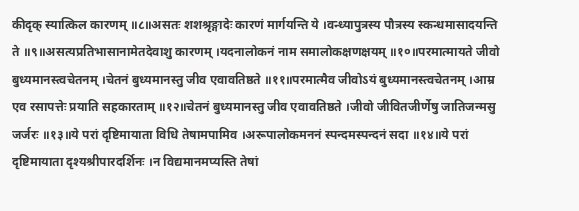कीदृक् स्यात्किल कारणम् ॥८॥असतः शशश्रृङ्गादेः कारणं मार्गयन्ति ये ।वन्ध्यापुत्रस्य पौत्रस्य स्कन्धमासादयन्ति ते ॥९॥असत्यप्रतिभासानामेतदेवाशु कारणम् ।यदनालोकनं नाम समालोकक्षणक्षयम् ॥१०॥परमात्मायते जीवो बुध्यमानस्त्वचेतनम् ।चेतनं बुध्यमानस्तु जीव एवावतिष्ठते ॥११॥परमात्मैव जीवोऽयं बुध्यमानस्त्वचेतनम् ।आम्र एव रसापत्तेः प्रयाति सहकारताम् ॥१२॥चेतनं बुध्यमानस्तु जीव एवावतिष्ठते ।जीवो जीवितजीर्णेषु जातिजन्मसु जर्जरः ॥१३॥ये परां दृष्टिमायाता विधि तेषामपामिव ।अरूपालोकमननं स्पन्दमस्पन्दनं सदा ॥१४॥ये परां दृष्टिमायाता दृश्यश्रीपारदर्शिनः ।न विद्यमानमप्यस्ति तेषां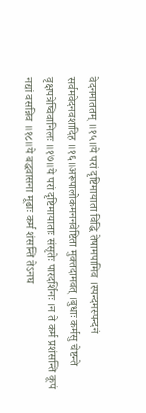वेदनमाततम् ॥१५॥ये परां दृष्टिमायाता विद्धि तेषामपामिव ।स्पन्दमस्पन्दनं सर्वमवेदनवशादिह ॥१६॥अरूपालोकमननवेष्टिता मुक्तदामवत् ।बुधाः कर्मसु चेष्टन्ते वृक्षपत्रेष्विवानिलः ॥१७॥ये परां दृष्टिमायाताः संसृतेः पारदर्शिनः ।न ते कर्म प्रशंसन्ति कूपं नद्यां वसन्निव ॥१८॥ये बद्धवासना मूढाः कर्म शंसन्ति तेऽनघ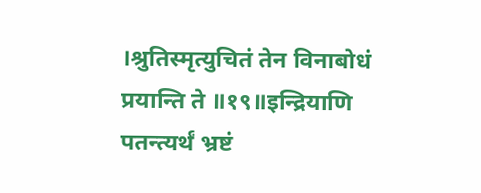।श्रुतिस्मृत्युचितं तेन विनाबोधं प्रयान्ति ते ॥१९॥इन्द्रियाणि पतन्त्यर्थं भ्रष्टं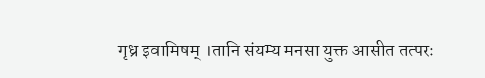गृध्र इवामिषम् ।तानि संयम्य मनसा युक्त आसीत तत्परः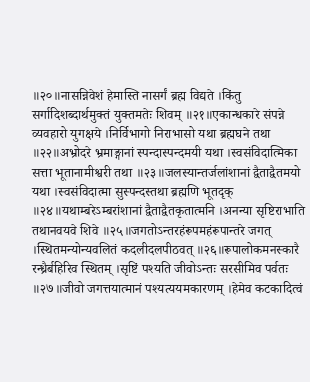॥२०॥नासन्निवेशं हेमास्ति नासर्गं ब्रह्म विद्यते ।किंतु सर्गादिशब्दार्थमुक्तं युक्तमतेः शिवम् ॥२१॥एकान्धकारे संपन्ने व्यवहारो युगक्षये ।निर्विभागो निराभासो यथा ब्रह्मघने तथा ॥२२॥अभ्रोदरे भ्रमाङ्गानां स्पन्दास्पन्दमयी यथा ।स्वसंविदात्मिका सत्ता भूतानामीश्वरी तथा ॥२३॥जलस्यान्तर्जलांशानां द्वैताद्वैतमयो यथा ।स्वसंविदात्मा सुस्पन्दस्तथा ब्रह्मणि भूतदृक् ॥२४॥यथाम्बरेऽम्बरांशानां द्वैताद्वैतकृतात्मनि ।अनन्या सृष्टिराभाति तथानवयवे शिवे ॥२५॥जगतोऽन्तरहंरूपमहंरूपान्तरे जगत् ।स्थितमन्योन्यवलितं कदलीदलपीठवत् ॥२६॥रूपालोकमनस्कारै रन्ध्रैर्बहिरिव स्थितम् ।सृष्टिं पश्यति जीवोऽन्तः सरसीमिव पर्वतः ॥२७॥जीवो जगत्तयात्मानं पश्यत्ययमकारणम् ।हेमेव कटकादित्वं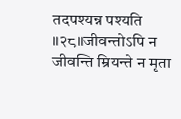तदपश्यन्न पश्यति ॥२८॥जीवन्तोऽपि न जीवन्ति म्रियन्ते न मृता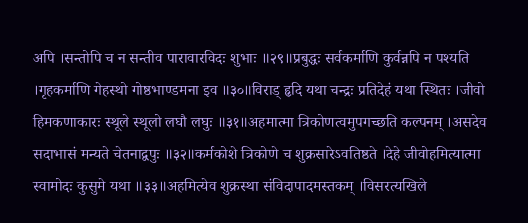अपि ।सन्तोपि च न सन्तीव पारावारविदः शुभाः ॥२९॥प्रबुद्धः सर्वकर्माणि कुर्वन्नपि न पश्यति ।गृहकर्माणि गेहस्थो गोष्ठभाण्डमना इव ॥३०॥विराड् हृदि यथा चन्द्रः प्रतिदेहं यथा स्थितः ।जीवो हिमकणाकारः स्थूले स्थूलो लघौ लघुः ॥३१॥अहमात्मा त्रिकोणत्वमुपगच्छति कल्पनम् ।असदेव सदाभासं मन्यते चेतनाद्वपुः ॥३२॥कर्मकोशे त्रिकोणे च शुक्रसारेऽवतिष्ठते ।देहे जीवोहमित्यात्मा स्वामोदः कुसुमे यथा ॥३३॥अहमित्येव शुक्रस्था संविदापादमस्तकम् ।विसरत्यखिले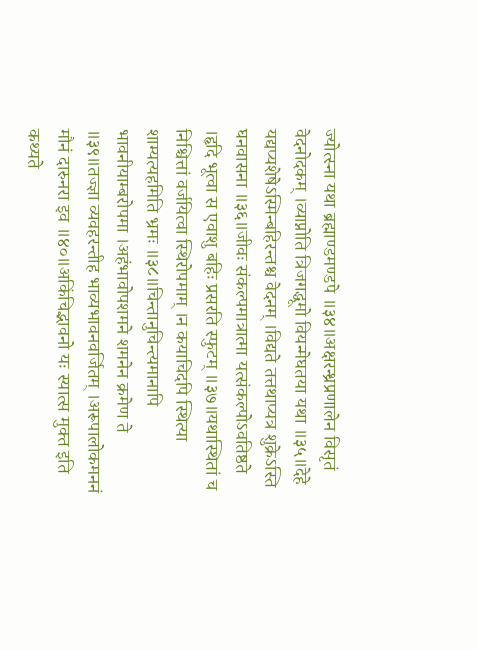ज्योत्स्ना यथा ब्रह्माण्डमण्डपे ॥३४॥अक्षरन्ध्रप्रणालेन विसृतं वेदनोदकम् ।व्याप्नोति त्रिजगद्धूमो वियन्मेघतया यथा ॥३५॥देहे यद्यप्यशेषेऽस्मिन्बहिरन्तश्च वेदनम् ।विद्यते तत्तथाप्यत्र शुक्रेऽस्ति घनवासना ॥३६॥जीवः संकल्पमात्रात्मा यत्संकल्पोऽवतिष्ठते ।हृदि भूत्वा स एवाशु बहिः प्रसरति स्फुटम् ॥३७॥यथास्थितां च निश्चित्तां वर्जयित्वा स्थिरोपमाम् ।न कयाचिदपि स्थित्या शाम्यत्यहमिति भ्रमः ॥३८॥चिन्तानुचिन्त्यमानापि भावनीयाम्बरोपमा ।अहंभावोपशमने शमनेन क्रमेण ते ॥३९॥तज्ज्ञा व्यवहरन्तीह भाव्यभावनवर्जितम् ।अरूपालोकमननं मौनं दारुनरा इव ॥४०॥अकिंचिद्भावनो यः स्यात्स मुक्त इति कथ्यते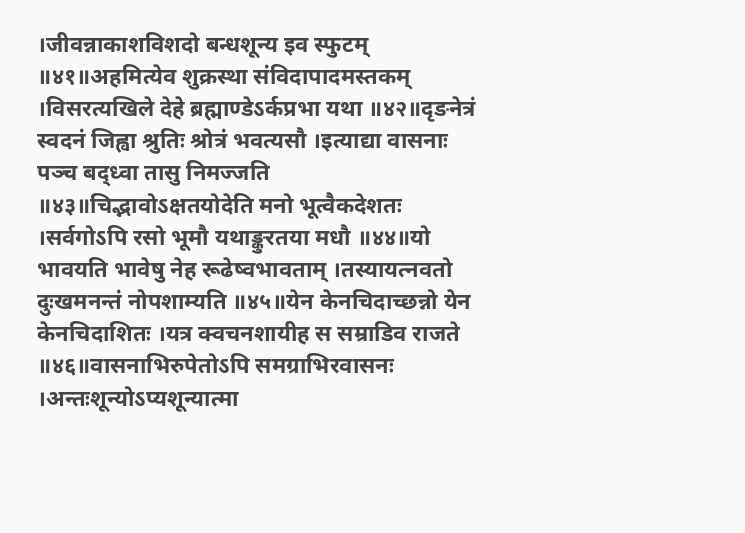।जीवन्नाकाशविशदो बन्धशून्य इव स्फुटम् ॥४१॥अहमित्येव शुक्रस्था संविदापादमस्तकम् ।विसरत्यखिले देहे ब्रह्माण्डेऽर्कप्रभा यथा ॥४२॥दृङनेत्रं स्वदनं जिह्वा श्रुतिः श्रोत्रं भवत्यसौ ।इत्याद्या वासनाः पञ्च बद्ध्वा तासु निमज्जति ॥४३॥चिद्भावोऽक्षतयोदेति मनो भूत्वैकदेशतः ।सर्वगोऽपि रसो भूमौ यथाङ्कुरतया मधौ ॥४४॥यो भावयति भावेषु नेह रूढेष्वभावताम् ।तस्यायत्नवतो दुःखमनन्तं नोपशाम्यति ॥४५॥येन केनचिदाच्छन्नो येन केनचिदाशितः ।यत्र क्वचनशायीह स सम्राडिव राजते ॥४६॥वासनाभिरुपेतोऽपि समग्राभिरवासनः ।अन्तःशून्योऽप्यशून्यात्मा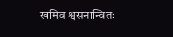खमिव श्वसनान्वितः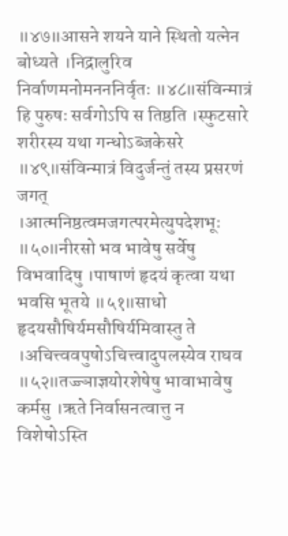॥४७॥आसने शयने याने स्थितो यत्नेन बोध्यते ।निद्रालुरिव निर्वाणमनोमनननिर्वृतः ॥४८॥संविन्मात्रं हि पुरुषः सर्वगोऽपि स तिष्ठति ।स्फुटसारे शरीरस्य यथा गन्धोऽब्जकेसरे ॥४९॥संविन्मात्रं विदुर्जन्तुं तस्य प्रसरणं जगत् ।आत्मनिष्ठत्वमजगत्परमेत्युपदेशभूः ॥५०॥नीरसो भव भावेषु सर्वेषु विभवादिषु ।पाषाणं हृदयं कृत्वा यथा भवसि भूतये ॥५१॥साधो हृदयसौषिर्यमसौषिर्यमिवास्तु ते ।अचित्त्ववपुषोऽचित्त्वादुपलस्येव राघव ॥५२॥तज्ज्ञाज्ञयोरशेषेषु भावाभावेषु कर्मसु ।ऋते निर्वासनत्वात्तु न विशेषोऽस्ति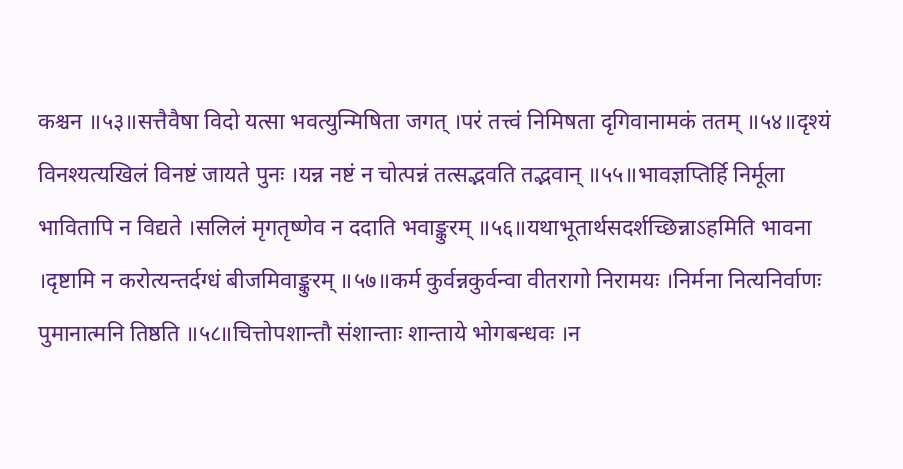कश्चन ॥५३॥सत्तैवैषा विदो यत्सा भवत्युन्मिषिता जगत् ।परं तत्त्वं निमिषता दृगिवानामकं ततम् ॥५४॥दृश्यं विनश्यत्यखिलं विनष्टं जायते पुनः ।यन्न नष्टं न चोत्पन्नं तत्सद्भवति तद्भवान् ॥५५॥भावज्ञप्तिर्हि निर्मूला भावितापि न विद्यते ।सलिलं मृगतृष्णेव न ददाति भवाङ्कुरम् ॥५६॥यथाभूतार्थसदर्शच्छिन्नाऽहमिति भावना ।दृष्टामि न करोत्यन्तर्दग्धं बीजमिवाङ्कुरम् ॥५७॥कर्म कुर्वन्नकुर्वन्वा वीतरागो निरामयः ।निर्मना नित्यनिर्वाणः पुमानात्मनि तिष्ठति ॥५८॥चित्तोपशान्तौ संशान्ताः शान्ताये भोगबन्धवः ।न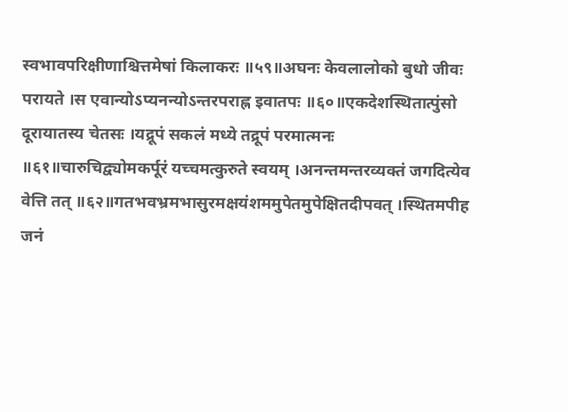स्वभावपरिक्षीणाश्चित्तमेषां किलाकरः ॥५९॥अघनः केवलालोको बुधो जीवः परायते ।स एवान्योऽप्यनन्योऽन्तरपराह्न इवातपः ॥६०॥एकदेशस्थितात्पुंसो दूरायातस्य चेतसः ।यद्रूपं सकलं मध्ये तद्रूपं परमात्मनः ॥६१॥चारुचिद्व्योमकर्पूरं यच्चमत्कुरुते स्वयम् ।अनन्तमन्तरव्यक्तं जगदित्येव वेत्ति तत् ॥६२॥गतभवभ्रमभासुरमक्षयंशममुपेतमुपेक्षितदीपवत् ।स्थितमपीह जनं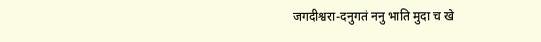जगदीश्वरा-दनुगतं ननु भाति मुदा च खे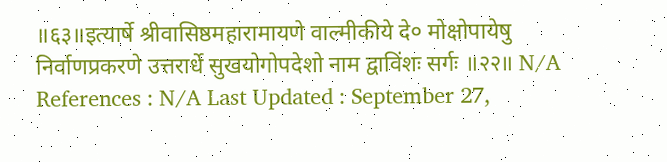॥६३॥इत्यार्षे श्रीवासिष्ठमहारामायणे वाल्मीकीये दे० मोक्षोपायेषु निर्वाणप्रकरणे उत्तरार्धे सुखयोगोपदेशो नाम द्वाविंशः सर्गः ॥२२॥ N/A References : N/A Last Updated : September 27,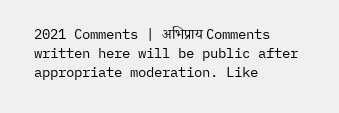2021 Comments | अभिप्राय Comments written here will be public after appropriate moderation. Like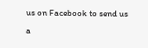us on Facebook to send us a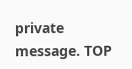private message. TOP